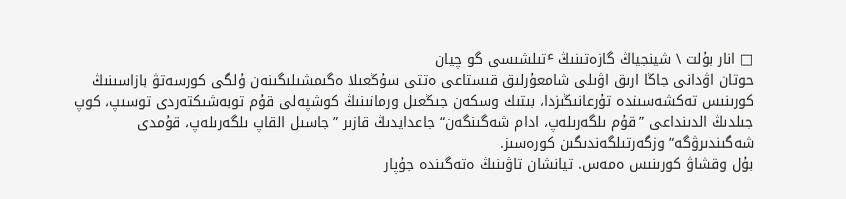□ انار بۇلت \ شينجياڭ گازەتىنىڭ ٴتىلشىسى گو چيان
حوتان اۋدانى جاڭا ارىق اۋىلى شامعۇرلىق قىستاعى ەتتى سۇڭعىلا ەگىمشىلىگىنەن ۇلگى كورسەتۋ بازاسىنىڭ كورىنىس تەكشەسىندە تۇرعانىڭىزدا، بىتىك وسكەن جىڭعىل ورمانىنىڭ كوشپەلى قۇم توبەشىكتەردى توسىپ، كوپ جىلدىڭ الدىنداعى ”قۇم ىلگەرىلەپ، ادام شەگىنگەن“ جاعدايدىڭ قازىر ”جاسىل القاپ ىلگەرىلەپ، قۇمدى شەگىندىرۋگە“ وزگەرتىلگەندىگىن كورەسىز.
بۇل وقشاۋ كورىنىس ەمەس. تيانشان تاۋىنىڭ ەتەگىندە جۇپار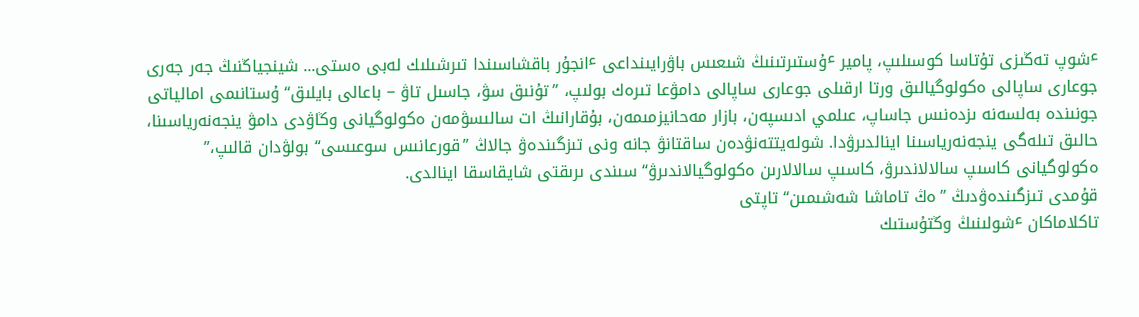ٴشوپ تەڭىزى تۇتاسا كوسىلىپ، پامير ٴۇستىرتىنىڭ شىعىس باۋرايىنداعى ٴانجۇر باقشاسىندا تىرشىلىك لەبى ەستى... شينجياڭنىڭ جەر جەرى جوعارى ساپالى ەكولوگيالىق ورتا ارقىلى جوعارى ساپالى دامۋعا تىرەك بولىپ، ”تۇنىق سۋ، جاسىل تاۋ − باعالى بايلىق“ ۇستانىمى امالياتى جونىندە بەلسەنە ىزدەنىس جاساپ، عىلمي ادىسپەن، بازار مەحانيزمىمەن، بۇقارانىڭ ات سالىسۋمەن ەكولوگيانى وڭاۋدى دامۋ ينجەنەرياسىنا، حالىق تىلەگى ينجەنەرياسىنا اينالدىرۋدا. شولەيتتەنۋدەن ساقتانۋ جانە ونى تىزگىندەۋ جالاڭ ”قورعانىس سوعىسى“ بولۋدان قالىپ،” ەكولوگيانى كاسىپ سالالاندىرۋ، كاسىپ سالالارىن ەكولوگيالاندىرۋ“ سىندى ىرىقتى شايقاسقا اينالدى.
قۇمدى تىزگىندەۋدىڭ ”ەڭ تاماشا شەشىمىن“ تاپتى
تاكلاماكان ٴشولىنىڭ وڭتۇستىك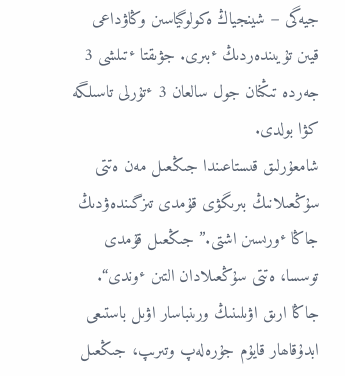جيەگى − شينجياڭ ەكولوگياسىن وڭاۋداعى قيىن تۇيىندەردىڭ ٴبىرى. جۋىقتا ٴتىلشى 3 جەردە تىڭنان جول سالعان 3 ٴتۇرلى تاسىلگە كۋا بولدى.
شامعۇرلىق قىستاعىندا جىڭعىل مەن ەتتى سۇڭعىلانىڭ بىرىگۋى قۇمدى تىزگىندەۋدىڭ جاڭا ٴورىسىن اشتى.” جىڭعىل قۇمدى توسسا، ەتتى سۇڭعىلادان التىن ٴوندى“. جاڭا ارىق اۋىلىنىڭ ورىنباسار اۋىل باستىعى ابدۇقاھار قايۇم جۇرەلەپ وتىرىپ، جىڭعىل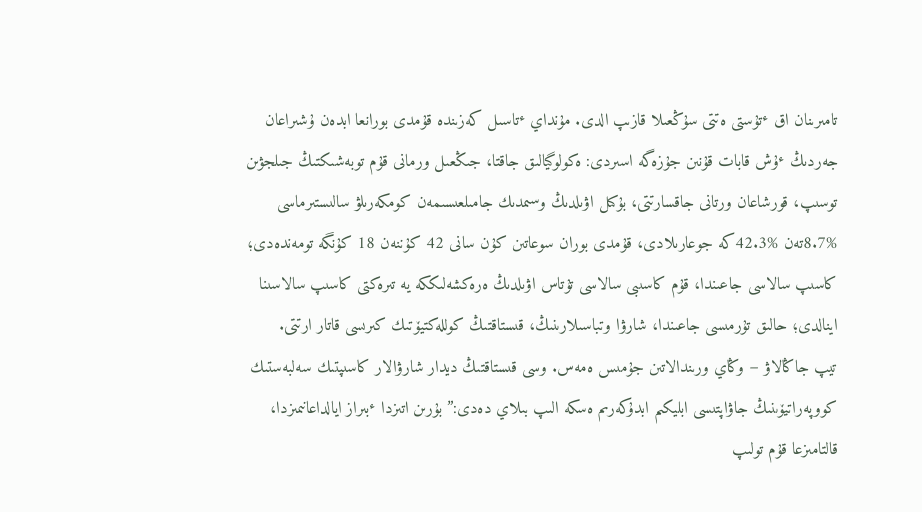تامىرىنان اق ٴتۇستى ەتتى سۇڭعىلا قازىپ الدى. مۇنداي ٴتاسىل كەزىندە قۇمدى بورانعا ابدەن ۇشىراعان جەردىڭ ٴۇش قابات قۇنىن جۇزەگە اسىردى: ەكولوگيالىق جاقتا، جىڭعىل ورمانى قۇم توبەشىكتىڭ جىلجۋىن توسىپ، قورشاعان ورتانى جاقسارتتى، بۇكىل اۋىلدىڭ وسىمدىك جامىلعىسىمەن كومكەرىلۋ سالىستىرماسى %8.7تەن %42.3كە جوعارىلادى، قۇمدى بوران سوعاتىن كۇن سانى 42 كۇننەن 18 كۇنگە تومەندەدى؛ كاسىپ سالاسى جاعىندا، قۇم كاسىبى سالاسى تۇتاس اۋىلدىڭ ەرەكشەلىككە يە تىرەكتى كاسىپ سالاسىنا اينالدى؛ حالىق تۇرمىسى جاعىندا، شارۋا وتباسىلارىنىڭ، قىستاقتىڭ كوللەكتيۆتىك كىرىسى قاتار ارتتى.
تيپ جاڭالاۋ − وڭاي ورىندالاتىن جۇمىس ەمەس. وسى قىستاقتىڭ ديدار شارۋالار كاسىپتىك سەلبەستىك كووپەراتيۆىنىڭ جاۋاپتىسى ابليكىم ابدۇكەرىم ەسكە الىپ بىلاي دەدى:” بۇرىن اتىزدا ٴبىراز ايالداعانىمىزدا، قالتامىزعا قۇم تولىپ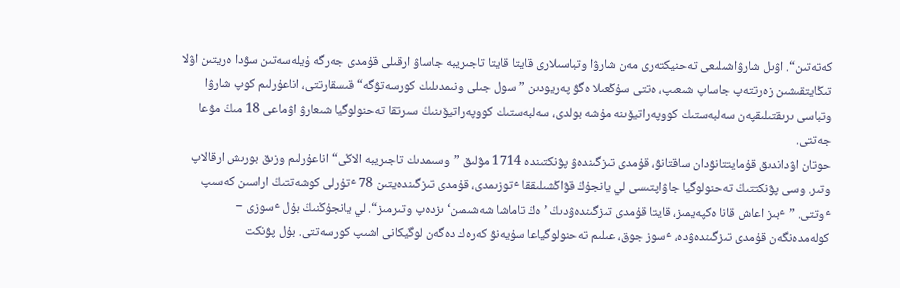كەتەتىن“. اۋىل شارۋاشىلىعى تەحنيكتەرى مەن شارۋا وتباسىلارى قايتا قايتا تاجىريبە جاساۋ ارقىلى قۇمدى جەرگە ۇيلەسەتىن سۋدا ەريتىن اۋلا تىڭايتقىشىن زەرتتەپ جاساپ شىعىپ، ەتتى سۇڭعىلا ەگۋ پەريودىن ”سول جىلى ونىمدىلىك كورسەتۋگە“ قىسقارتتى، اناعۇرلىم كوپ شارۋا وتباسى ىرىقتىلىقپەن سەلبەستىك كووپەراتيۆىنە مۇشە بولدى، سەلبەستىك كووپەراتيۆىنىڭ سىرتقا تەحنولوگيا شىعارۋ اۋماعى 18 مىڭ مۋعا جەتتى.
حوتان اۋداندىق قۇمايتتانۋدان ساقتانۋ، قۇمدى تىزگىندەۋ پۋنكتىندە 1714 مۋلىق ”وسىمدىك تاجىريبە الاڭى“ اناعۇرلىم وزىق بورىش ارقالاپ وتىر. وسى پۋنكتتىڭ تەحنولوگيا جاۋاپتىسى لي يانجۇڭ قۋاڭشىلىققا ٴتوزىمدى، قۇمدى تىزگىندەيتىن 78 ٴتۇرلى كوشەتتىڭ اراسىن كەسىپ ٴوتتى. ”ٴبىز اعاش قانا ەكپەيمىز، قايتا قۇمدى تىزگىندەۋدىڭ ’ەڭ تاماشا شەشىمىن‘ ىزدەپ وتىرمىز“. لي يانجۇڭنىڭ بۇل ٴسوزى − كولەمدەنگەن قۇمدى تىزگىندەۋدە، ٴسوز جوق، عىلىم تەحنولوگياعا سۇيەنۋ كەرەك دەگەن لوگيكانى اشىپ كورسەتتى. بۇل پۋنكت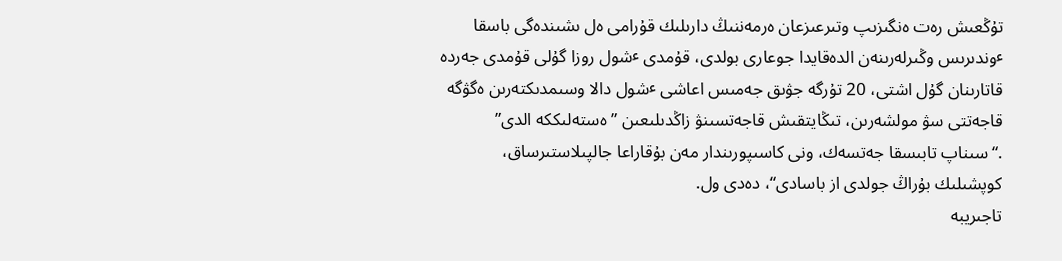تۇڭعىش رەت ەنگىزىپ وتىرعىزعان ەرمەننىڭ دارىلىك قۇرامى ەل ىشىندەگى باسقا ٴوندىرىس وڭىرلەرىنەن الدەقايدا جوعارى بولدى، قۇمدى ٴشول روزا گۇلى قۇمدى جەردە قاتارىنان گۇل اشتى، 20 تۇرگە جۋىق جەمىس اعاشى ٴشول دالا وسىمدىكتەرىن ەگۋگە قاجەتتى سۋ مولشەرىن، تىڭايتقىش قاجەتسىنۋ زاڭدىلىعىن ”ەستەلىككە الدى” .“سىناپ تابىسقا جەتسەك، ونى كاسىپورىندار مەن بۇقاراعا جالپىلاستىرساق، كوپشىلىك بۇراڭ جولدى از باسادى“، دەدى ول.
تاجىريبە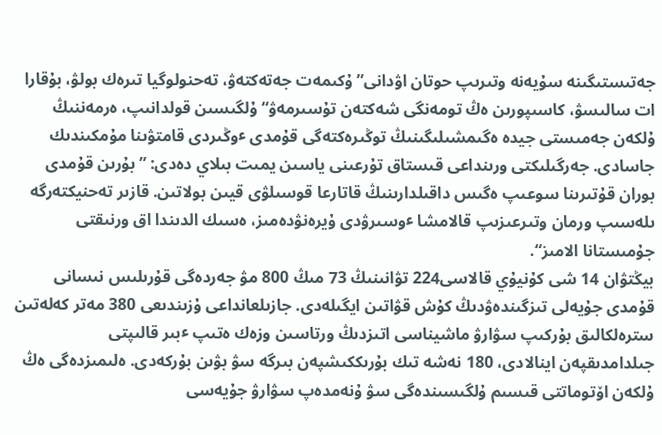جەتىستىگىنە سۇيەنە وتىرىپ حوتان اۋدانى” ۇكىمەت جەتەكتەۋ، تەحنولوگيا تىرەك بولۋ، بۇقارا ات سالىسۋ، كاسىپورىن ەڭ تومەنگى شەكتەن تۇسىرمەۋ“ ۇلگىسىن قولدانىپ، ەرمەننىڭ ۇلكەن جەمىستى جيدە ەگىمشىلىگىنىڭ توڭىرەكتەگى قۇمدى ٴوڭىردى قامتۋىنا مۇمكىندىك جاسادى. جەرگىلىكتى ورىنداعى قىستاق تۇرعىنى ياسىن يمىت بىلاي دەدى: ”بۇرىن قۇمدى بوران قۇتىرىنا سوعىپ ەگىس داقىلدارىنىڭ قاتارعا قوسىلۋى قيىن بولاتىن. قازىر تەحنيكتەرگە ىلەسىپ ورمان وتىرعىزىپ قالامشا ٴوسىرۋدى ۇيرەنۋدەمىز، ەسىك الدىندا اق ورنىقتى جۇمىستانا الامىز“.
بيڭتۋان 14 شى كۇنيۇي قالاسى224 تۋانىنىڭ 73 مىڭ 800 مۋ جەردەگى قۇرىلىس نىسانى قۇمدى جۇيەلى تىزگىندەۋدىڭ كۇش قۋاتىن ايگىلەدى. جازىلعانداعى ۇزىندىعى 380 مەتر كەلەتىن سترەلكالىق بۇركىپ سۋارۋ ماشيناسى اتىزدىڭ ورتاسىن وزەك ەتىپ ٴبىر قالىپتى جىلدامدىقپەن اينالادى، 180 نەشە تىك بۇرىككىشپەن بىرگە سۋ بۋىن بۇركەدى. ەلىمىزدەگى ەڭ ۇلكەن اۆتوماتتى قىسىم ۇلگىسىندەگى سۋ ۇنەمدەپ سۋارۋ جۇيەسى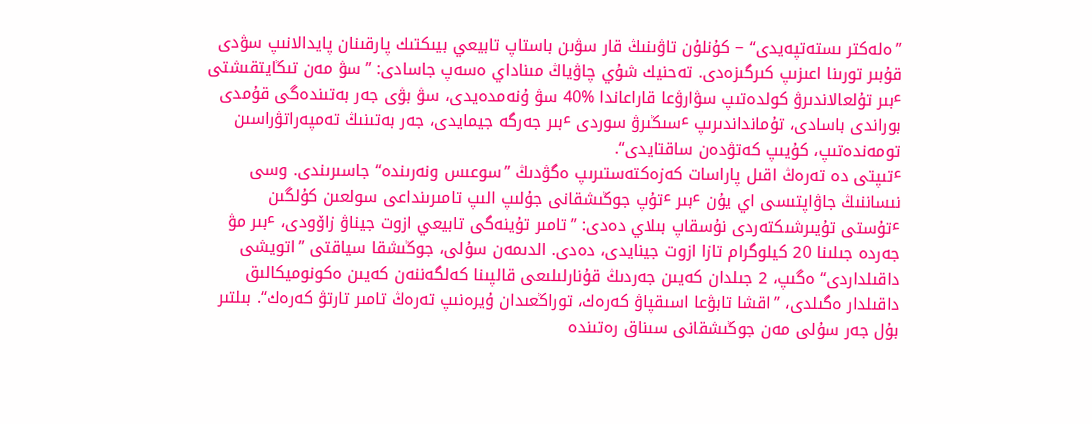”ەلەكتر ىستەتپەيدى“ − كۇنلۇن تاۋىنىڭ قار سۋىن باستاپ تابيعي بيىكتىك پارقىنان پايدالانىپ سۋدى قۇبىر تورىنا اعىزىپ كىرگىزەدى. تەحنيك شۇي چاۋياڭ مىناداي ەسەپ جاسادى: ”سۋ مەن تىڭايتقىشتى ٴبىر تۇلعالاندىرۋ كولدەتىپ سۋارۋعا قاراعاندا %40 سۋ ۇنەمدەيدى، سۋ بۋى جەر بەتىندەگى قۇمدى بوراندى باسادى، تۇمانداندىرىپ ٴسىڭىرۋ سوردى ٴبىر جەرگە جيمايدى، جەر بەتىنىڭ تەمپەراتۋراسىن تومەندەتىپ، كۇيىپ كەتۋدەن ساقتايدى“.
ٴتىپتى دە تەرەڭ اقىل پاراسات كەزەكتەستىرىپ ەگۋدىڭ ”سوعىس ونەرىندە“ جاسىرىندى. وسى نىساننىڭ جاۋاپتىسى اي يۇن ٴبىر ٴتۇپ جوڭىشقانى جۇلىپ الىپ تامىرىنداعى سولعىن كۇلگىن ٴتۇستى تۇيىرشىكتەردى نۇسقاپ بىلاي دەدى: ”تامىر تۇينەگى تابيعي ازوت جيناۋ زاۆودى، ٴبىر مۋ جەردە جىلىنا 20 كيلوگرام تازا ازوت جينايدى، دەدى. الدىمەن سۇلى، جوڭىشقا سياقتى ”اتويشى داقىلداردى“ ەگىپ، 2 جىلدان كەيىن جەردىڭ قۇنارلىلىعى قالپىنا كەلگەننەن كەيىن ەكونوميكالىق داقىلدار ەگىلدى، ”اقشا تابۋعا اسىقپاۋ كەرەك، توراڭعىدان ۇيرەنىپ تەرەڭ تامىر تارتۋ كەرەك“. بىلتىر بۇل جەر سۇلى مەن جوڭىشقانى سىناق رەتىندە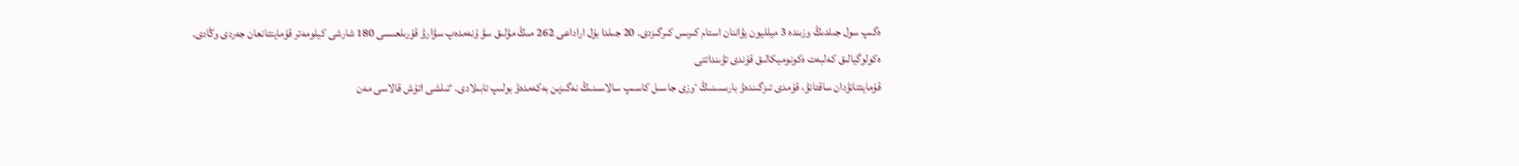ەگىپ سول جىلدىڭ وزىندە 3 ميلليون يۋاننان استام كىرىس كىرگىزدى. 20 جىلدا بۇل اراداعى 262 مىڭ مۋلىق سۋ ۇنەمدەپ سۋارۋ قۇرىلعىسى 180 شارشى كيلومەتر قۇمايتتانعان جەردى وڭادى.
ەكولوگيالىق كەلبەت ەكونوميكالىق قۇندى تۋىنداتتى
قۇمايتتانۋدان ساقتانۋ، قۇمدى تىزگىندەۋ بارىسىنىڭ ٴوزى جاسىل كاسىپ سالاسىنىڭ نەگىزىن بەكەمدەۋ بولىپ تابىلادى. ٴتىلشى اتۇش قالاسى مەن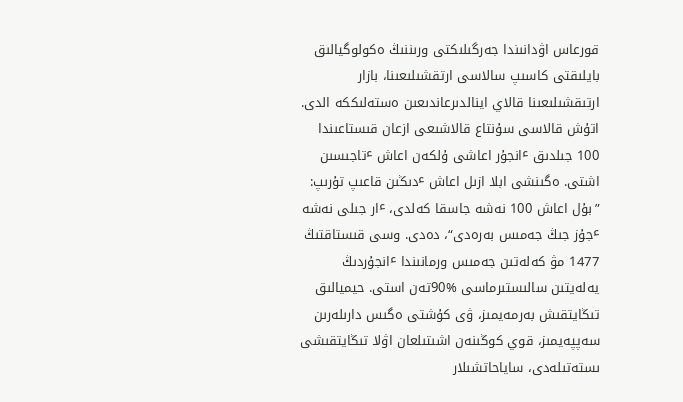قورعاس اۋدانىندا جەرگىلىكتى ورىننىڭ ەكولوگيالىق بايلىقتى كاسىپ سالاسى ارتقشىلىعىنا، بازار ارتىقشىلىعىنا قالاي اينالدىرعاندىعىن ەستەلىككە الدى.
اتۇش قالاسى سۇنتاع قالاشىعى ازعان قىستاعىندا 100 جىلدىق ٴانجۇر اعاشى ۇلكەن اعاش ٴتاجىسىن اشتى. ەگىنشى ابلا ازىل اعاش ٴدىڭىن قاعىپ تۇرىپ: ”بۇل اعاش 100 نەشە جاسقا كەلدى، ٴار جىلى نەشە ٴجۇز جىڭ جەمىس بەرەدى“، دەدى. وسى قىستاقتىڭ 1477 مۋ كەلەتىن جەمىس ورمانىندا ٴانجۇردىڭ يەلەيتىن سالىستىرماسى %90تەن استى. حيميالىق تىڭايتقىش بەرمەيمىز، ۋى كۇشتى ەگىس دارىلەرىن سەپپەيمىز، قوي كوڭىنەن اشىتىلعان اۋلا تىڭايتقىشى ىستەتىلەدى، ساياحاتشىلار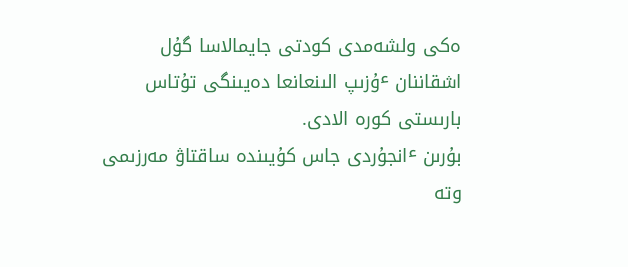ەكى ولشەمدى كودتى جايمالاسا گۇل اشقاننان ٴۇزىپ الىنعانعا دەيىنگى تۇتاس بارىستى كورە الادى.
بۇرىن ٴانجۇردى جاس كۇيىندە ساقتاۋ مەرزىمى وتە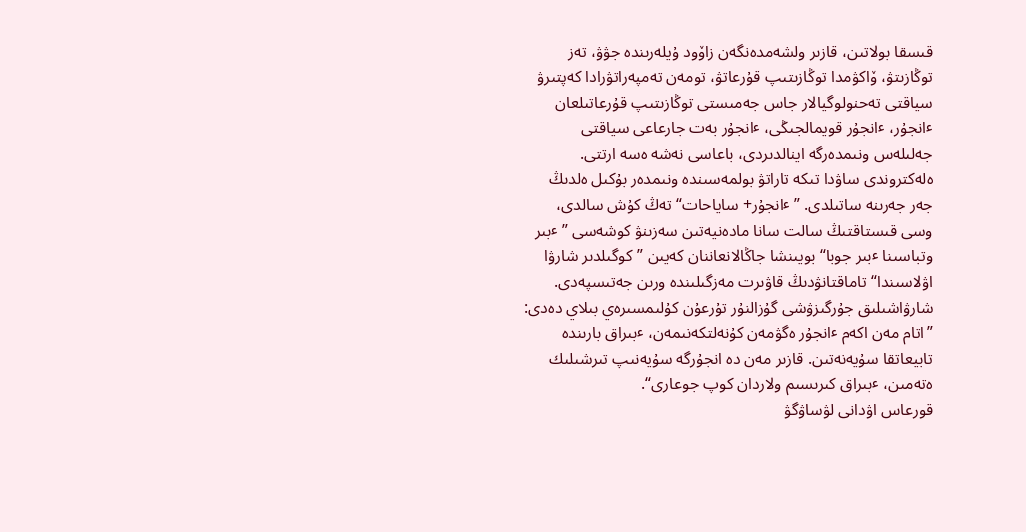قىسقا بولاتىن، قازىر ولشەمدەنگەن زاۆود ۇيلەرىندە جۋۋ، تەز توڭازىتۋ، ۆاكۋمدا توڭازىتىپ قۇرعاتۋ، تومەن تەمپەراتۋرادا كەپتىرۋ سياقتى تەحنولوگيالار جاس جەمىستى توڭازىتىپ قۇرعاتىلعان ٴانجۇر، ٴانجۇر قويمالجىڭى، ٴانجۇر بەت جارعاعى سياقتى جەلىلەس ونىمدەرگە اينالدىردى، باعاسى نەشە ەسە ارتتى. ەلەكتروندى ساۋدا تىكە تاراتۋ بولمەسىندە ونىمدەر بۇكىل ەلدىڭ جەر جەرىنە ساتىلدى. ”ٴانجۇر+ ساياحات“ تەڭ كۇش سالدى، وسى قىستاقتىڭ سالت سانا مادەنيەتىن سەزىنۋ كوشەسى ”ٴبىر وتباسىنا ٴبىر جوبا“ بويىنشا جاڭالانعاننان كەيىن ”كوگىلدىر شارۋا اۋلاسىندا“ تاماقتانۋدىڭ قاۋىرت مەزگىلىندە ورىن جەتىسپەدى. شارۋاشىلىق جۇرگىزۋشى گۇزالنۇر تۇرعۇن كۇلىمسىرەي بىلاي دەدى: ”اتام مەن اكەم ٴانجۇر ەگۋمەن كۇنەلتكەنىمەن، ٴبىراق بارىندە تابيعاتقا سۇيەنەتىن. قازىر مەن دە انجۇرگە سۇيەنىپ تىرشىلىك ەتەمىن، ٴبىراق كىرىسىم ولاردان كوپ جوعارى“.
قورعاس اۋدانى لۋساۋگۋ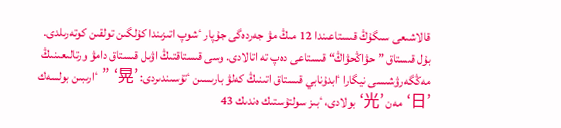قالاشىعى سىگۇڭ قىستاعىندا 12 مىڭ مۋ جەردەگى جۇپار ٴشوپ اتىزىندا كۇلگىن تولقىن كوتەرىلدى. بۇل قىستاق ”حۋاڭحۋاڭ“ قىستاعى دەپ تە اتالادى. وسى قىستاقتىڭ اۋىل قىستاق دامۋ ورتالىعىنىڭ مەڭگەرۋشىسى نيگارا ٴابدۇنابي قىستاق اتىنىڭ كەلۋ بارىسىن ٴتۇسىندىردى: ’晃‘ ” ٴارىبىن بولسەك ’日‘ مەن ’光‘ بولادى، ٴبىز سولتۇستىك ەندىك 43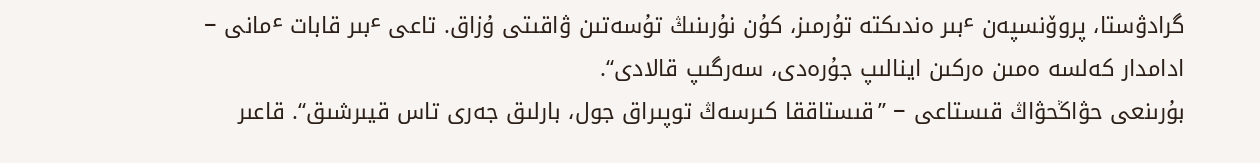گرادۋستا، پروۆنسپەن ٴبىر ەندىكتە تۇرمىز، كۇن نۇرىنىڭ تۇسەتىن ۋاقىتى ۇزاق. تاعى ٴبىر قابات ٴمانى − ادامدار كەلسە ەمىن ەركىن اينالىپ جۇرەدى، سەرگىپ قالادى“.
بۇرىنعى حۋاڭحۋاڭ قىستاعى − ”قىستاققا كىرسەڭ توپىراق جول، بارلىق جەرى تاس قيىرشىق“. قاعىر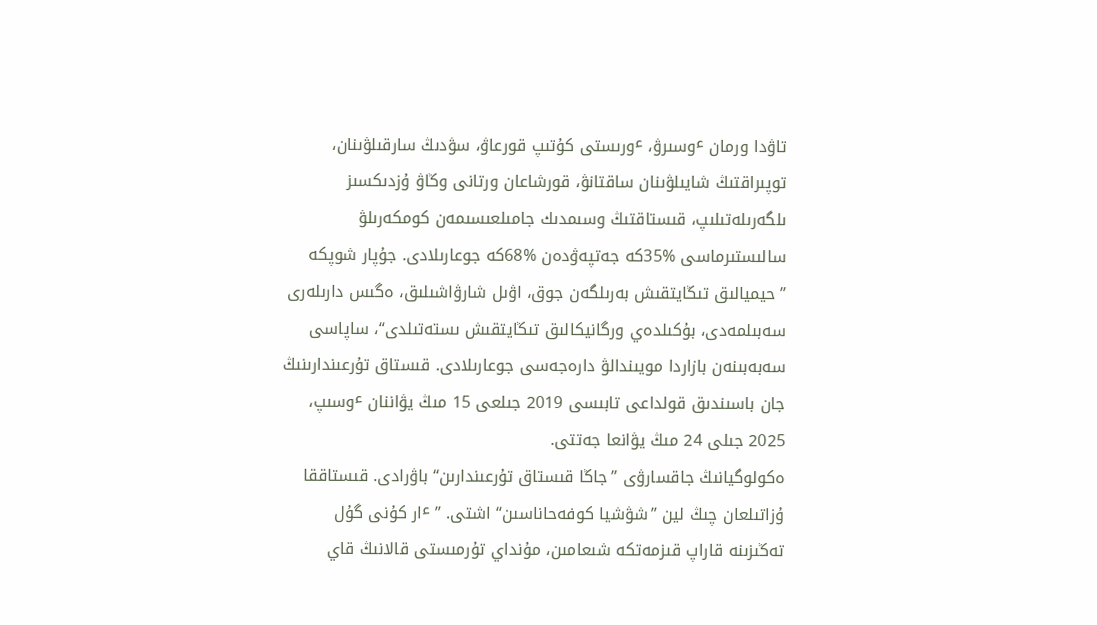تاۋدا ورمان ٴوسىرۋ، ٴورىستى كۇتىپ قورعاۋ، سۋدىڭ سارقىلۋىنان، توپىراقتىڭ شايىلۋىنان ساقتانۋ، قورشاعان ورتانى وڭاۋ ۇزدىكسىز ىلگەرىلەتىلىپ، قىستاقتىڭ وسىمدىك جامىلعىسىمەن كومكەرىلۋ سالىستىرماسى %35كە جەتپەۋدەن %68كە جوعارىلادى. جۇپار شوپكە ”حيميالىق تىڭايتقىش بەرىلگەن جوق، اۋىل شارۋاشىلىق، ەگىس دارىلەرى سەبىلمەدى، بۇكىلدەي ورگانيكالىق تىڭايتقىش ىستەتىلدى“، ساپاسى سەبەبىنەن بازاردا مويىندالۋ دارەجەسى جوعارىلادى. قىستاق تۇرعىندارىنىڭ جان باسىندىق قولداعى تابىسى 2019 جىلعى 15 مىڭ يۋاننان ٴوسىپ، 2025 جىلى 24 مىڭ يۋانعا جەتتى.
ەكولوگيانىڭ جاقسارۋى ”جاڭا قىستاق تۇرعىندارىن“ باۋرادى. قىستاققا ۇزاتىلعان چىڭ لين ”شۋشيا كوفەحاناسىن“ اشتى. ”ٴار كۇنى گۇل تەڭىزىنە قاراپ قىزمەتكە شىعامىن، مۇنداي تۇرمىستى قالانىڭ قاي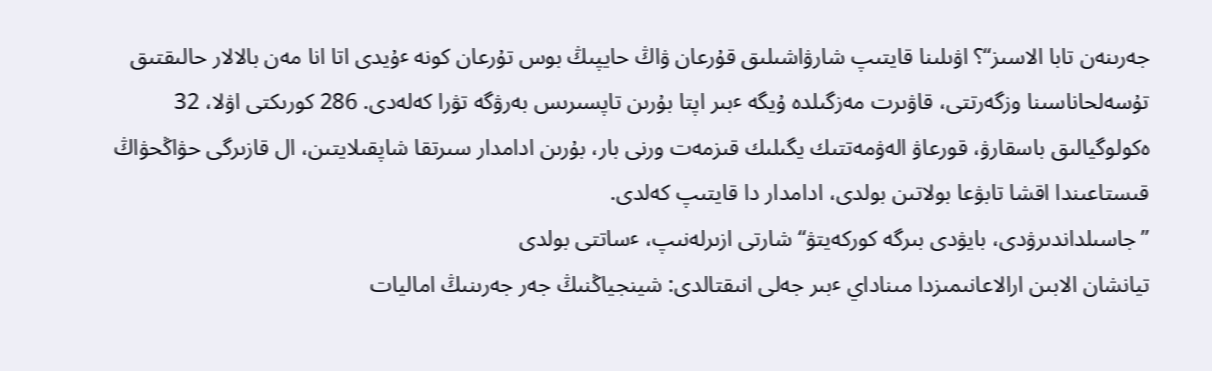جەرىنەن تابا الاسىز“؟ اۋىلىنا قايتىپ شارۋاشىلىق قۇرعان ۋاڭ حايپىڭ بوس تۇرعان كونە ٴۇيدى اتا انا مەن بالالار حالىقتىق تۇسەلحاناسىنا وزگەرتتى، قاۋىرت مەزگىلدە ۇيگە ٴبىر اپتا بۇرىن تاپسىرىس بەرۋگە تۋرا كەلەدى. 286 كورىكتى اۋلا، 32 ەكولوگيالىق باسقارۋ، قورعاۋ الەۋمەتتىك يگىلىك قىزمەت ورنى بار، بۇرىن ادامدار سىرتقا شاپقىلايتىن، ال قازىرگى حۋاڭحۋاڭ قىستاعىندا اقشا تابۋعا بولاتىن بولدى، ادامدار دا قايتىپ كەلدى.
”جاسىلداندىرۋدى، بايۋدى بىرگە كوركەيتۋ“ شارتى ازىرلەنىپ، ٴساتتى بولدى
تيانشان الابىن ارالاعانىمىزدا مىناداي ٴبىر جەلى انىقتالدى: شينجياڭنىڭ جەر جەرىنىڭ اماليات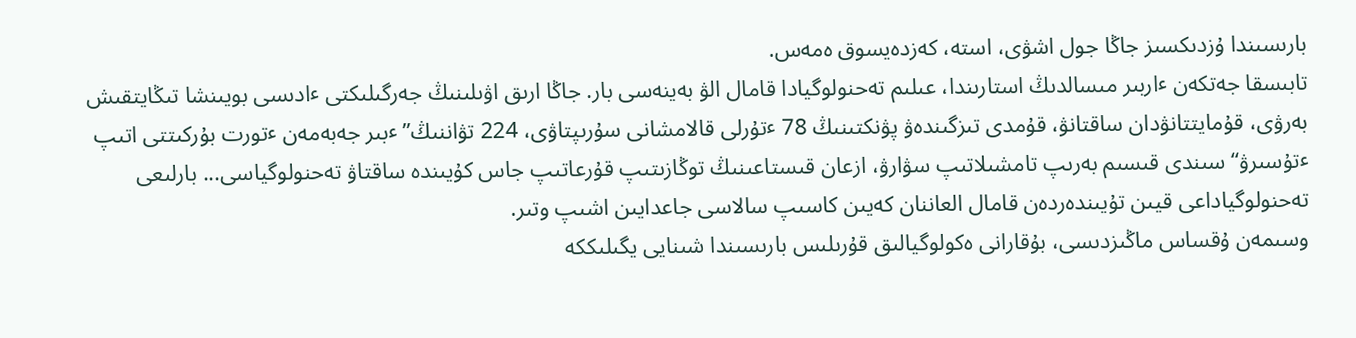بارىسىندا ۇزدىكسىز جاڭا جول اشۋى، استە، كەزدەيسوق ەمەس.
تابىسقا جەتكەن ٴاربىر مىسالدىڭ استارىندا، عىلىم تەحنولوگيادا قامال الۋ بەينەسى بار. جاڭا ارىق اۋىلىنىڭ جەرگىلىكتى ٴادىسى بويىنشا تىڭايتقىش بەرۋى، قۇمايتتانۋدان ساقتانۋ، قۇمدى تىزگىندەۋ پۋنكتىنىڭ 78 ٴتۇرلى قالامشانى سۇرىپتاۋى، 224 تۋاننىڭ” ٴبىر جەبەمەن ٴتورت بۇركىتتى اتىپ ٴتۇسىرۋ“ سىندى قىسىم بەرىپ تامشىلاتىپ سۋارۋ، ازعان قىستاعىنىڭ توڭازىتىپ قۇرعاتىپ جاس كۇيىندە ساقتاۋ تەحنولوگياسى... بارلىعى تەحنولوگياداعى قيىن تۇيىندەردەن قامال العاننان كەيىن كاسىپ سالاسى جاعدايىن اشىپ وتىر.
وسىمەن ۇقساس ماڭىزدىسى، بۇقارانى ەكولوگيالىق قۇرىلىس بارىسىندا شىنايى يگىلىككە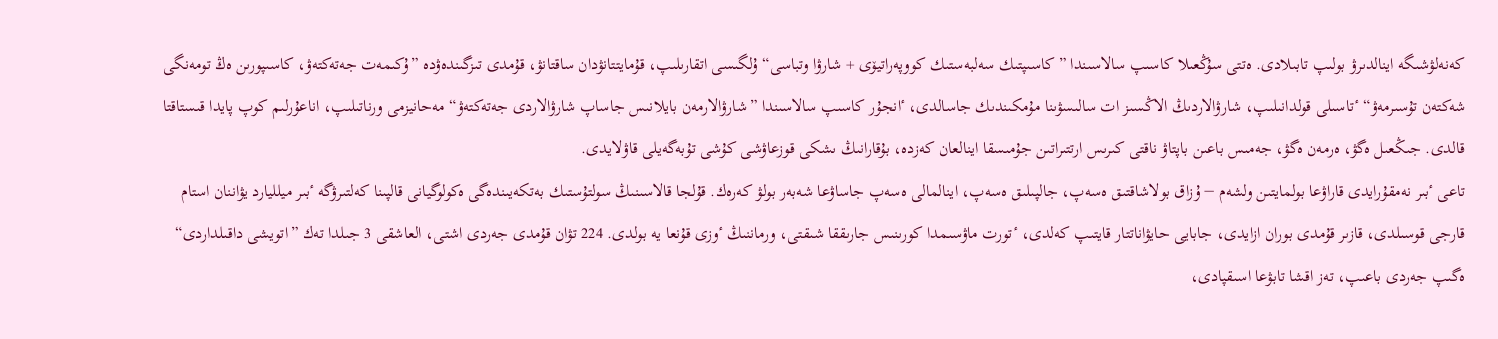كەنەلۋشىگە اينالدىرۋ بولىپ تابىلادى. ەتتى سۇڭعىلا كاسىپ سالاسىندا ”كاسىپتىك سەلبەستىك كووپەراتيۆى + شارۋا وتباسى“ ۇلگىسى اتقارىلىپ، قۇمايتتانۋدان ساقتانۋ، قۇمدى تىزگىندەۋدە ”ۇكىمەت جەتەكتەۋ، كاسىپورىن ەڭ تومەنگى شەكتەن تۇسىرمەۋ“ ٴتاسىلى قولدانىلىپ، شارۋالاردىڭ الاڭسىز ات سالىسۋىنا مۇمكىندىك جاسالدى، ٴانجۇر كاسىپ سالاسىندا ”شارۋالارمەن بايلانىس جاساپ شارۋالاردى جەتەكتەۋ“ مەحانيزمى ورناتىلىپ، اناعۇرلىم كوپ پايدا قىستاقتا قالدى. جىڭعىل ەگۋ، ەرمەن ەگۋ، جەمىس باعىن باپتاۋ ناقتى كىرىس ارتتىراتىن جۇمىسقا اينالعان كەزدە، بۇقارانىڭ ىشكى قوزعاۋشى كۇشى تۇبەگەيلى قاۋلايدى.
تاعى ٴبىر نەمقۇرايدى قاراۋعا بولمايتىن ولشەم − ۇزاق بولاشاقتىق ەسەپ، جالپىلىق ەسەپ، اينالمالى ەسەپ جاساۋعا شەبەر بولۋ كەرەك. قۇلجا قالاسىنىڭ سولتۇستىك بەتكەيىندەگى ەكولوگيانى قالپىنا كەلتىرۋگە ٴبىر ميلليارد يۋاننان استام قارجى قوسىلدى، قازىر قۇمدى بوران ازايدى، جابايى حايۋاناتتار قايتىپ كەلدى، ٴتورت ماۋسىمدا كورىنىس جارىققا شىقتى، ورماننىڭ ٴوزى قۇنعا يە بولدى. 224 تۋان قۇمدى جەردى اشتى، العاشقى 3 جىلدا تەك ”اتويشى داقىلداردى“ ەگىپ جەردى باعىپ، تەز اقشا تابۋعا اسىقپادى،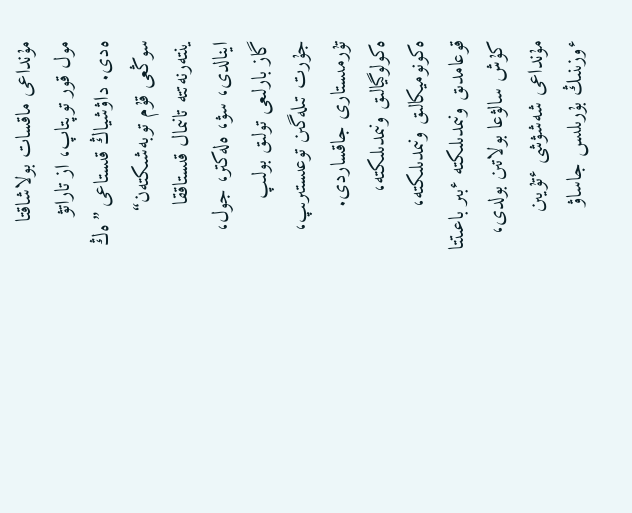مۇنداعى ماقسات بولاشاقتا مول قور توپتاپ، از تاراتۋ ەدى. داۋشياڭ قىستاعى ”ەڭ سوڭعى قۇم توبەشىكتەن“ ينتەرنەتتە تانىمال قىستاققا اينالدى، سۋ، ەلەكتر، جول، گاز بارلىعى تولىق بولىپ جۇرت تىلەگىن توعىستىرىپ، تۇرمىستارى جاقساردى. ەكولوگيالىق ونىمدىلىكتە، ەكونوميكالىق ونىمدىلىكتە، قوعامدىق ونىمدىلىكتە ٴبىر باعىتتا كۇش سالۋعا بولاتىن بولدى، مۇنداعى شەشۋشى ٴتۇيىن ٴوزىنىڭ بۇرىلىس جاساۋ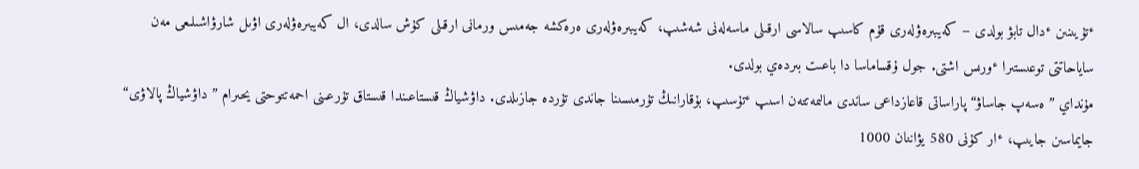ٴتۇيىنىن ٴدال تابۋ بولدى − كەيبىرەۋلەرى قۇم كاسىپ سالاسى ارقىلى ماسەلەنى شەشىپ، كەيبىرەۋلەرى ەرەكشە جەمىس ورمانى ارقىلى كۇش سالدى، ال كەيبىرەۋلەرى اۋىل شارۋاشىلىعى مەن ساياحاتتى توعىستىرا ٴورىس اشتى. جول ۇقساماسا دا باعىت بىردەي بولدى.
مۇنداي ”ەسەپ جاساۋ“ پاراساتى قاعازداعى ساندى مالىمەتتەن اسىپ ٴتۇسىپ، بۇقارانىڭ تۇرمىسىنا جاندى تۇردە جازىلدى. داۋشياڭ قىستاعىندا قىستاق تۇرعىنى احمەتتوحتى يحىرام ”داۋشياڭ پالاۋى“ جايماسىن جايىپ، ٴار كۇنى 580 يۋاننان 1000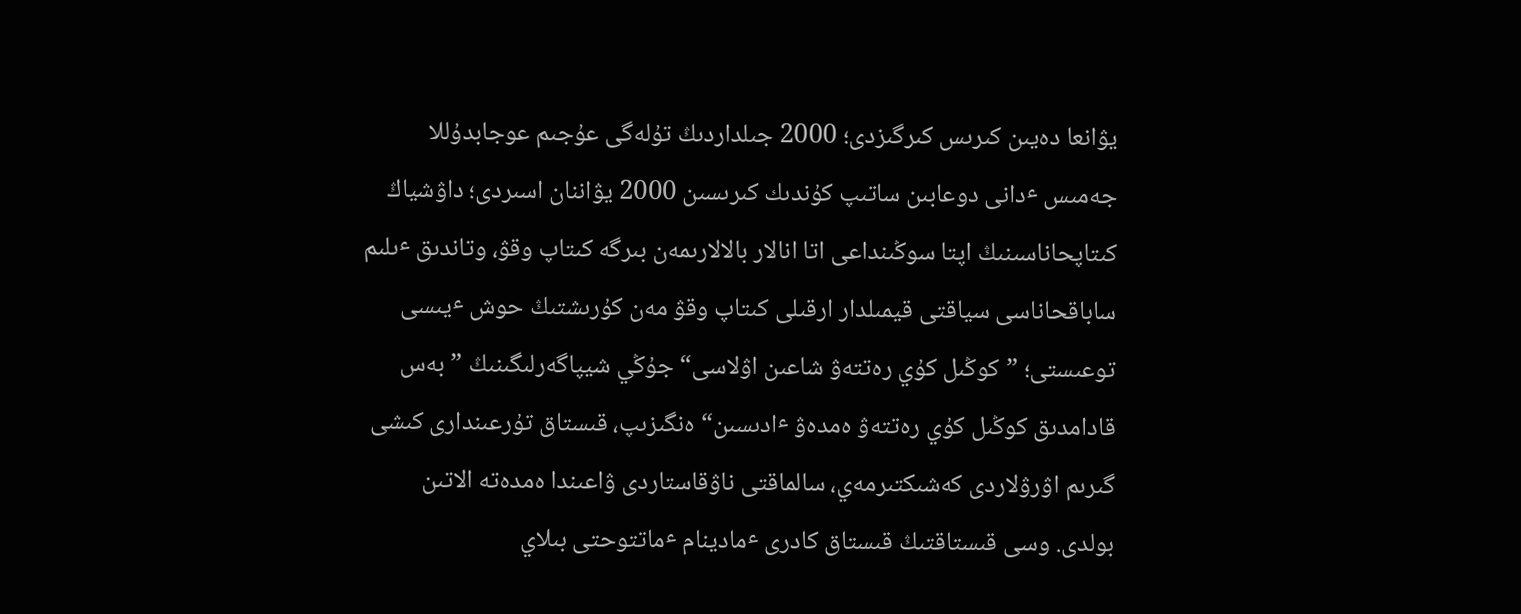يۋانعا دەيىن كىرىس كىرگىزدى؛ 2000 جىلداردىڭ تۇلەگى عۇجىم عوجابدۇللا جەمىس ٴدانى دوعابىن ساتىپ كۇندىك كىرىسىن 2000 يۋاننان اسىردى؛ داۋشياڭ كىتاپحاناسىنىڭ اپتا سوڭىنداعى اتا انالار بالالارىمەن بىرگە كىتاپ وقۋ، وتاندىق ٴىلىم ساباقحاناسى سياقتى قيمىلدار ارقىلى كىتاپ وقۋ مەن كۇرىشتىڭ حوش ٴيىسى توعىستى؛ ”كوڭىل كۇي رەتتەۋ شاعىن اۋلاسى“ جۇڭي شيپاگەرلىگىنىڭ ”بەس قادامدىق كوڭىل كۇي رەتتەۋ ەمدەۋ ٴادىسىن“ ەنگىزىپ، قىستاق تۇرعىندارى كىشى گىرىم اۋرۋلاردى كەشىكتىرمەي، سالماقتى ناۋقاستاردى ۋاعىندا ەمدەتە الاتىن بولدى. وسى قىستاقتىڭ قىستاق كادرى ٴمادينام ٴماتتوحتى بىلاي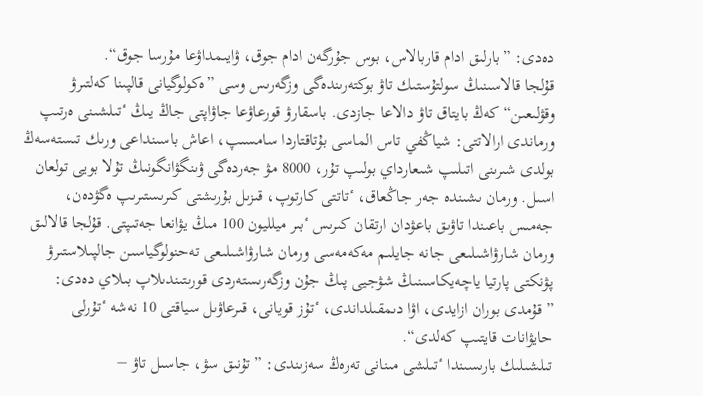دەدى: ”بارلىق ادام قاربالاس، بوس جۇرگەن ادام جوق، ۋايىمداۋعا مۇرسا جوق“.
قۇلجا قالاسىنىڭ سولتۇستىك تاۋ بوكتەرىندەگى وزگەرىس وسى ”ەكولوگيانى قالپىنا كەلتىرۋ وقۋلىعىن“ كەڭ بايتاق تاۋ دالاعا جازدى. باسقارۋ قورعاۋعا جاۋاپتى جاڭ يىڭ ٴتىلشىنى ەرتىپ ورماندى ارالاتتى: شياڭفي تاس الماسى بۇتاقتاردا سامسىپ، اعاش باسىنداعى ورىك تىستەسەڭ بولدى شىرىنى اتىلىپ شىعارداي بولىپ تۇر، 8000 مۋ جەردەگى ۋىنگۋانگونىڭ تۇلا بويى تولعان اسىل. ورمان ىشىندە جەر جاڭعاق، ٴتاتتى كارتوپ، قىزىل بۇرىشتى كىرىستىرىپ ەگۋدەن، جەمىس باعىندا تاۋىق باعۋدان ارتقان كىرىس ٴبىر ميلليون 100 مىڭ يۋانعا جەتىپتى. قۇلجا قالالىق ورمان شارۋاشىلىعى جانە جايلىم مەكەمەسى ورمان شارۋاشىلىعى تەحنولوگياسىن جالپىلاستىرۋ پۋنكتى پارتيا ياچەيكاسىنىڭ شۋجيى پىڭ جۇن وزگەرىستەردى قورىتىندىلاپ بىلاي دەدى: ”قۇمدى بوران ازايدى، اۋا دىمقىلداندى، ٴتۇز قويانى، قىرعاۋىل سياقتى 10 نەشە ٴتۇرلى حايۋانات قايتىپ كەلدى“.
تىلشىلىك بارىسىندا ٴتىلشى مىنانى تەرەڭ سەزىندى: ”تۇنىق سۋ، جاسىل تاۋ −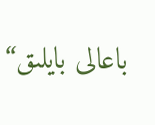باعالى بايلىق“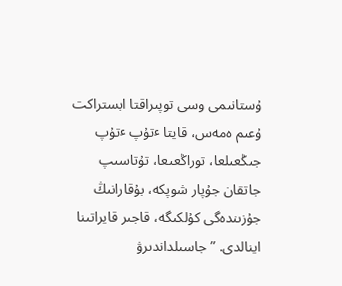ۇستانىمى وسى توپىراقتا ابستراكت ۇعىم ەمەس، قايتا ٴتۇپ ٴتۇپ جىڭعىلعا، توراڭعىعا، تۇتاسىپ جاتقان جۇپار شوپكە، بۇقارانىڭ جۇزىندەگى كۇلكىگە، قاجىر قايراتىنا اينالدى. ”جاسىلداندىرۋ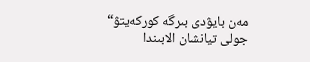مەن بايۋدى بىرگە كوركەيتۋ“ جولى تيانشان الابىندا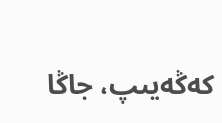كەڭەيىپ، جاڭا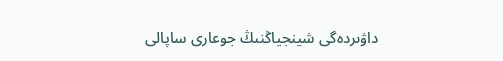داۋىردەگى شينجياڭنىڭ جوعارى ساپالى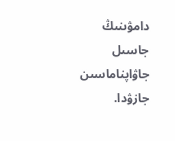دامۋىنىڭ جاسىل جاۋاپناماسىن جازۋدا.